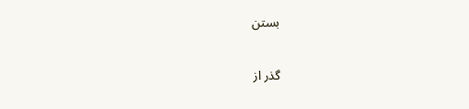بستن

گذر از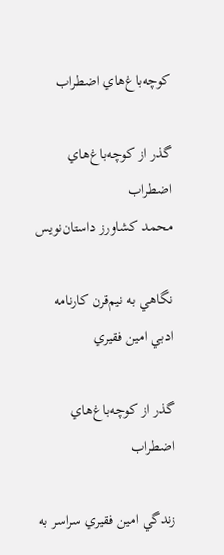کوچه‌باغ‌هاي اضطراب

گذر از کوچه‌باغ‌هاي اضطراب
محمد کشاورز داستان‌نویس

نگاهي به نيم‌قرن کارنامه ادبي امين فقيري‌

گذر از کوچه‌باغ‌هاي اضطراب

زندگي امين فقيري سراسر به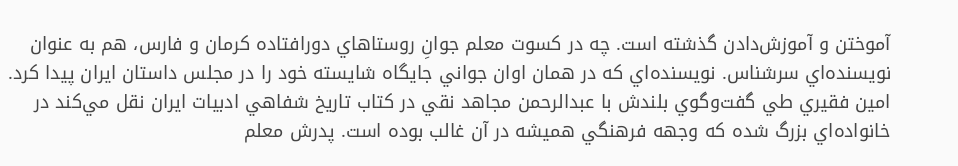آموختن و آموزش‌دادن گذشته است. چه در کسوت معلم جوانِ روستاهاي دورافتاده کرمان و فارس، هم به عنوان نويسنده‌اي سرشناس. نويسنده‌اي که در همان اوان جواني جايگاه شايسته خود را در مجلس داستان ايران پيدا کرد. امين فقيري طي گفت‌وگوي بلندش با عبدالرحمن مجاهد نقي در کتاب تاريخ شفاهي ادبيات ايران نقل مي‌کند در خانواده‌اي بزرگ شده که وجهه فرهنگي هميشه در آن غالب بوده است. پدرش معلم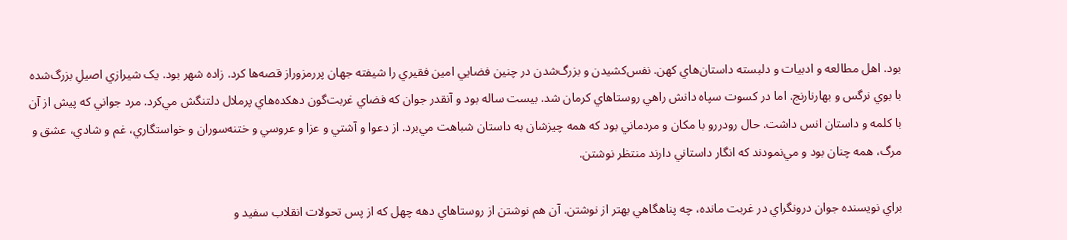بود. اهل مطالعه و ادبيات و دلبسته داستان‌هاي کهن. نفس‌کشيدن و بزرگ‌شدن در چنين فضايي امين فقيري را شيفته جهان پررمزوراز قصه‌ها کرد. زاده شهر بود. يک شيرازي اصيلِ بزرگ‌شده با بوي نرگس و بهارنارنج. اما در کسوت سپاه دانش راهي روستاهاي کرمان شد. بيست ساله بود و آنقدر جوان که فضاي غربت‌گون دهکده‌هاي پرملال دلتنگش مي‌کرد. مرد جواني که پيش از آن با کلمه و داستان انس داشت. حال رودررو با مکان و مردماني بود که همه چيزشان به داستان شباهت مي‌برد. از دعوا و آشتي و عزا و عروسي و ختنه‌سوران و خواستگاري، غم و شادي، عشق و مرگ، همه چنان بود و مي‌نمودند که انگار داستاني دارند منتظر نوشتن.

براي نويسنده جوان درونگراي در غربت مانده، چه پناهگاهي بهتر از نوشتن. آن هم نوشتن از روستاهاي دهه چهل که از پس تحولات انقلاب سفيد و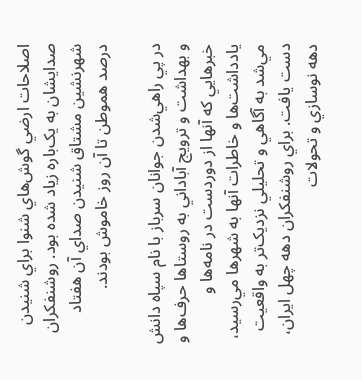اصلاحات ارضي گوش‌هاي شنوا براي شنيدن صدايشان به يک‌باره زياد شده بود. روشنفکران شهرنشين مشتاق شنيدن صداي آن هفتاد درصد هموطن تا آن روز خاموش بودند.

در پي راهي‌شدن جوانان سرباز با نام سپاه دانش و بهداشت و ترويج آباداني به روستاها حرف‌ها و خبرهايي که آنها از دوردست در نامه‌ها و يادداشت‌ها و خاطرات آنها به شهرها مي‌رسيد، مي‌شد به آگاهي و تحليلي نزديک‌تر به واقعيت دست يافت. براي روشنفکران دهه چهل ايران، دهه نوسازي و تحولات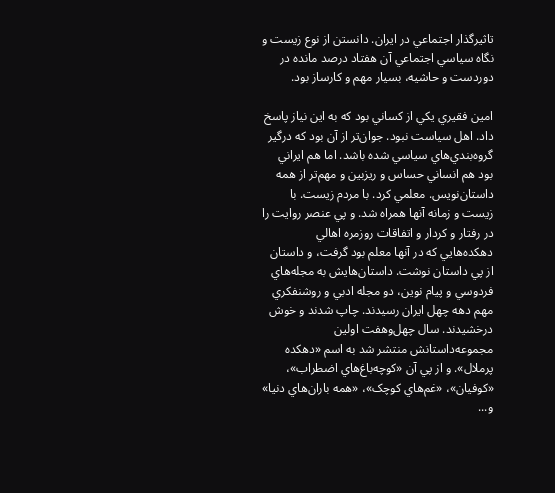تاثيرگذار اجتماعي در ايران. دانستن از نوع زيست و نگاه سياسي اجتماعي آن هفتاد درصد مانده در دوردست و حاشيه، بسيار مهم و کارساز بود.

امين فقيري يکي از کساني بود که به اين نياز پاسخ داد. اهل سياست نبود. جوان‌تر از آن بود که درگير گروه‌بندي‌هاي سياسي شده باشد. اما هم ايراني بود هم انساني حساس و ريزبين و مهم‌تر از همه داستان‌نويس. معلمي کرد. با مردم زيست. با زيست و زمانه آنها همراه شد. و پي عنصر روايت را در رفتار و کردار و اتفاقات روزمره اهالي دهکده‌هايي که در آنها معلم بود گرفت، و داستان از پي داستان نوشت. داستان‌هايش به مجله‌هاي فردوسي و پيام نوين، دو مجله ادبي و روشنفکري مهم دهه چهل ايران رسيدند. چاپ شدند و خوش درخشيدند. سال چهل‌وهفت اولين مجموعه‌داستانش منتشر شد به اسم «دهکده پرملال». و از پي آن «کوچه‌باغ‌هاي اضطراب»، «کوفيان»، «غم‌هاي کوچک»، «همه باران‌هاي دنيا» و...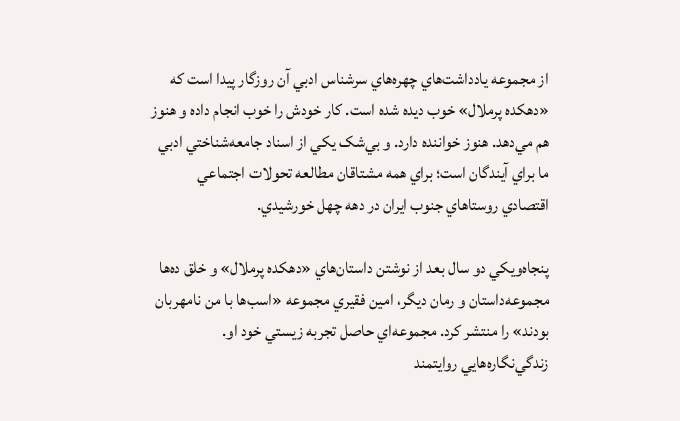از مجموعه يادداشت‌هاي چهره‌هاي سرشناس ادبي آن روزگار پيدا است که «دهکده پرملال» خوب ديده شده است. کار خودش را خوب انجام داده و هنوز هم مي‌دهد. هنوز خواننده دارد. و بي‌شک يکي از اسناد جامعه‌شناختي ادبي ما براي آيندگان است؛ براي همه مشتاقان مطالعه تحولات اجتماعي اقتصادي روستاهاي جنوب ايران در دهه چهل خورشيدي.

پنجاه‌ويکي دو سال بعد از نوشتن داستان‌هاي «دهکده پرملال» و خلق ده‌ها مجموعه‌داستان و رمان ديگر، امين فقيري مجموعه «اسب‌ها با من نامهربان بودند» را منتشر کرد. مجموعه‌اي حاصل تجربه زيستي خود او. زندگي‌نگاره‌هايي روايتمند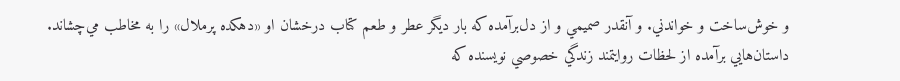و خوش‌ساخت و خواندني. و آنقدر صميمي و از دل‌برآمده که بار ديگر عطر و طعم کتاب درخشان او «دهکده پرملال» را به مخاطب مي‌چشاند. داستان‌هايي برآمده از لحظات روايتمند زندگي خصوصي نويسنده که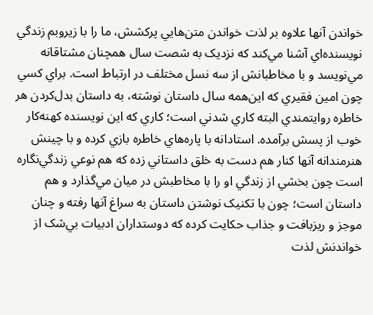خواندن آنها علاوه بر لذت خواندن متن‌هايي پرکشش، ما را با زيروبم زندگي نويسنده‌اي آشنا مي‌کند که نزديک به شصت سال همچنان مشتاقانه مي‌نويسد و با مخاطبانش از سه نسل مختلف در ارتباط است. براي کسي چون امين فقيري که اين‌همه سال داستان نوشته، به داستان بدل‌کردن هر خاطره روايتمندي البته کاري شدني است؛ کاري که اين نويسنده کهنه‌کار خوب از پسش برآمده. استادانه با پاره‌هاي خاطره بازي کرده و با چينش هنرمندانه آنها کنار هم دست به خلق داستاني زده که هم نوعي زندگي‌نگاره است چون بخشي از زندگي او را با مخاطبش در ميان مي‌گذارد و هم داستان است؛ چون با تکنيک نوشتن داستان به سراغ آنها رفته و چنان موجز و ريزبافت و جذاب حکايت کرده که دوستداران ادبيات بي‌شک از خواندنش لذت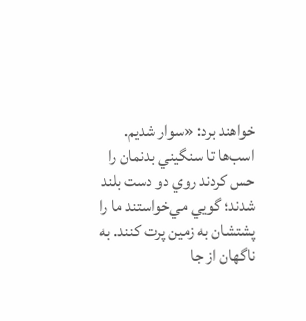خواهند برد: «سوار شديم. اسب‌ها تا سنگيني بدنمان را حس کردند روي دو دست بلند شدند؛ گويي مي‌خواستند ما را پشتشان به زمين پرت کنند. به ناگهان از جا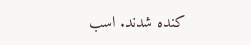کنده شدند. اسب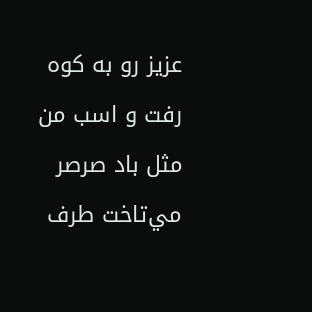عزيز رو به کوه رفت و اسب من مثل باد صرصر مي‌تاخت طرف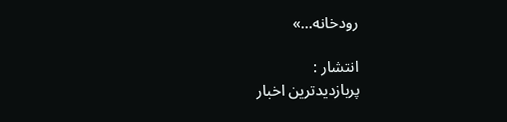رودخانه...»

انتشار :
پربازدیدترین اخبار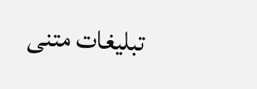تبلیغات متنی